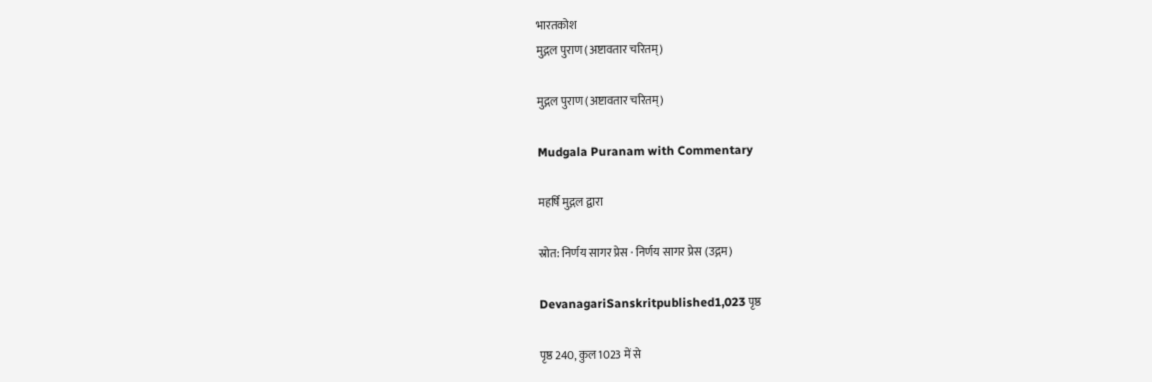भारतकोश
मुद्गल पुराण (अष्टावतार चरितम्)

मुद्गल पुराण (अष्टावतार चरितम्)

Mudgala Puranam with Commentary

महर्षि मुद्गल द्वारा

स्रोत: निर्णय सागर प्रेस · निर्णय सागर प्रेस (उद्गम)

DevanagariSanskritpublished1,023 पृष्ठ

पृष्ठ 240, कुल 1023 में से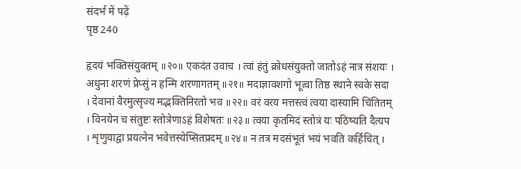संदर्भ में पढ़ें
पृष्ठ 240

हृदयं भक्तिसंयुक्तम् ॥२०॥ एकदंत उवाच । त्वां हंतुं क्रोधसंयुक्तो जातोऽहं नात्र संशयः । अधुना शरणं प्रेप्सुं न हन्मि शरणागतम् ॥२१॥ मदाज्ञावशगो भूत्वा तिष्ठ स्थाने स्वके सदा । देवानां वैरमुत्सृज्य मद्भक्तिनिरतो भव ॥२२॥ वरं वरय मत्तस्त्वं त्वया दास्यामि चिंतितम् । विनयेन च संतुष्टः स्तोत्रेणाऽहं विशेषतः ॥२३॥ त्वया कृतमिदं स्तोत्रं यः पठिष्यति दैत्यप । शृणुयाद्वा प्रयत्नेन भवेत्तस्येप्सितप्रदम् ॥२४॥ न तत्र मदसंभूतं भयं भवति कर्हिचित् ।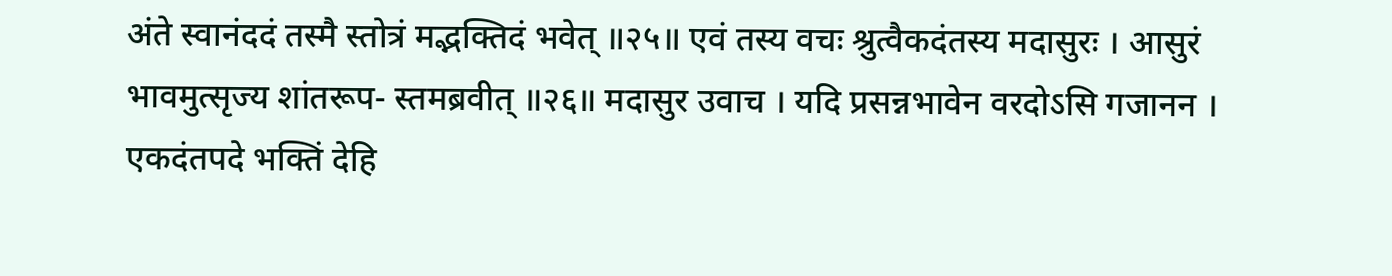अंते स्वानंददं तस्मै स्तोत्रं मद्भक्तिदं भवेत् ॥२५॥ एवं तस्य वचः श्रुत्वैकदंतस्य मदासुरः । आसुरं भावमुत्सृज्य शांतरूप- स्तमब्रवीत् ॥२६॥ मदासुर उवाच । यदि प्रसन्नभावेन वरदोऽसि गजानन । एकदंतपदे भक्तिं देहि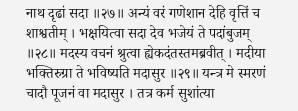नाथ दृढां सदा ॥२७॥ अन्यं वरं गणेशान देहि वृत्तिं च शाश्वतीम् । भक्षयित्वा सदा देव भजेयं ते पदांबुजम् ॥२८॥ मदस्य वचनं श्रुत्वा ह्येकदंतस्तमब्रवीत् । मदीया भक्तिरुग्रा ते भविष्यति मदासुर ॥२९॥ यन्त्र मे स्मरणं चादौ पूजनं वा मदासुर । तत्र कर्म सुशांत्या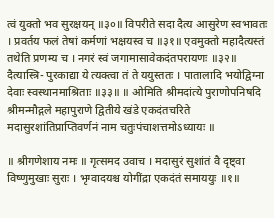त्वं युक्तो भव सुरक्षयन् ॥३०॥ विपरीते सदा दैत्य आसुरेण स्वभावतः । प्रवर्तय फलं तेषां कर्मणां भक्षयस्व च ॥३१॥ एवमुक्तो महादैत्यस्तं तथेति प्रणम्य च । नगरं स्वं जगामासावेकदंतपरायणः ॥३२॥ दैत्यास्त्रि- पुरकाद्या ये त्यक्त्वा तं ते ययुस्ततः । पातालादि भयोद्विग्ना देवाः स्वस्थानमाश्रिताः ॥३३॥ ॥ ओमिति श्रीमदांत्ये पुराणोपनिषदि श्रीमन्मौद्गले महापुराणे द्वितीये खंडे एकदंतचरिते मदासुरशांतिप्राप्तिवर्णनं नाम चतुःपंचाशत्तमोऽध्यायः ॥

॥ श्रीगणेशाय नमः ॥ गृत्समद उवाच । मदासुरं सुशांतं वै दृष्ट्वा विष्णुमुखाः सुराः । भृग्वादयश्च योगींद्रा एकदंतं समाययुः ॥१॥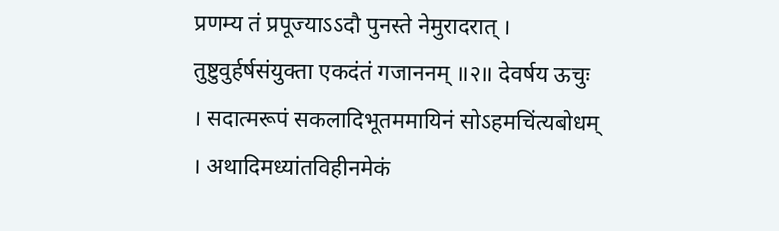प्रणम्य तं प्रपूज्याऽऽदौ पुनस्ते नेमुरादरात् । तुष्टुवुर्हर्षसंयुक्ता एकदंतं गजाननम् ॥२॥ देवर्षय ऊचुः । सदात्मरूपं सकलादिभूतममायिनं सोऽहमचिंत्यबोधम् । अथादिमध्यांतविहीनमेकं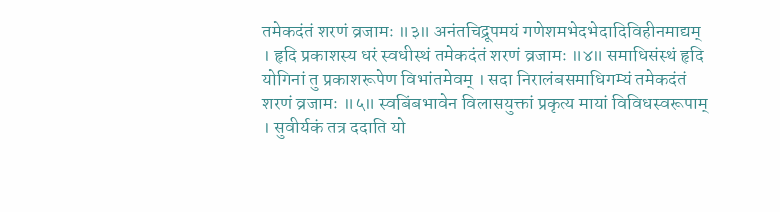तमेकदंतं शरणं व्रजामः ॥३॥ अनंतचिद्रूपमयं गणेशमभेदभेदादिविहीनमाद्यम् । हृदि प्रकाशस्य धरं स्वधीस्थं तमेकदंतं शरणं व्रजामः ॥४॥ समाधिसंस्थं हृदि योगिनां तु प्रकाशरूपेण विभांतमेवम् । सदा निरालंबसमाधिगम्यं तमेकदंतं शरणं व्रजामः ॥५॥ स्वबिंबभावेन विलासयुक्तां प्रकृत्य मायां विविधस्वरूपाम् । सुवीर्यकं तत्र ददाति यो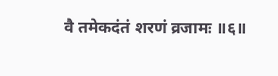वै तमेकदंतं शरणं व्रजामः ॥६॥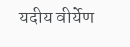यदीय वीर्येण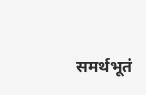समर्थभूतं